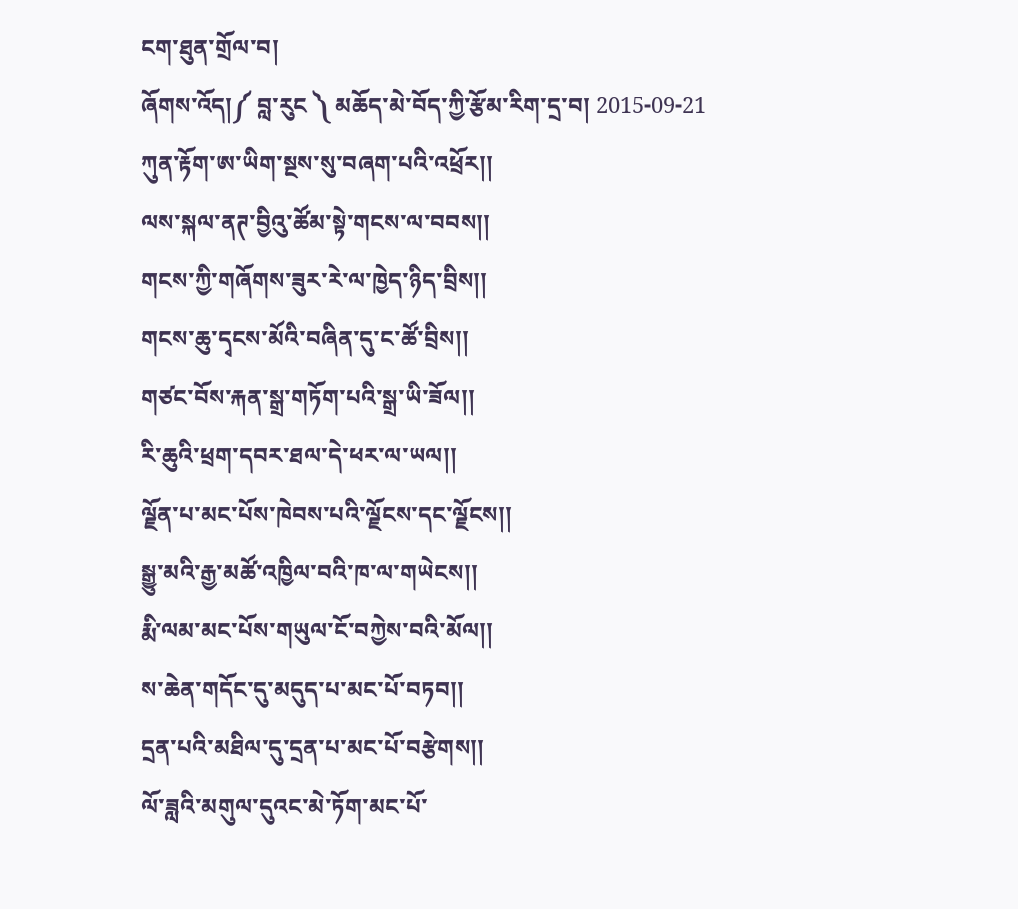ངག་ཐུན་གྲོལ་བ།
ཞོགས་འོད།༼ བླ་རུང ༽ མཆོད་མེ་བོད་ཀྱི་རྩོམ་རིག་དྲ་བ། 2015-09-21
ཀུན་རྟོག་ཨ་ཡིག་སྔས་སུ་བཞག་པའི་འཕྲོར།།
ལས་སྐལ་ནཊ་བྱིའུ་ཚོམ་སྟེ་གངས་ལ་བབས།།
གངས་ཀྱི་གཞོགས་ཟུར་རེ་ལ་ཁྱེད་ཉིད་བྲིས།།
གངས་ཆུ་དྭངས་མོའི་བཞིན་དུ་ང་ཚོ་བྲིས།།
གཙང་བོས་རྐན་སྒྲ་གཏོག་པའི་སྒྲ་ཡི་ཟོལ།།
རི་ཆུའི་ཕྲག་དབར་ཐལ་དེ་ཕར་ལ་ཡལ།།
ལྗོན་པ་མང་པོས་ཁེབས་པའི་ལྗོངས་དང་ལྗོངས།།
སྒྱུ་མའི་རྒྱ་མཚོ་འཁྱིལ་བའི་ཁ་ལ་གཡེངས།།
རྨི་ལམ་མང་པོས་གཡུལ་ངོ་བཀྱེས་བའི་མོལ།།
ས་ཆེན་གདོང་དུ་མདུད་པ་མང་པོ་བཏབ།།
དྲན་པའི་མཐིལ་དུ་དྲན་པ་མང་པོ་བརྩེགས།།
ལོ་ཟླའི་མགུལ་དུའང་མེ་ཏོག་མང་པོ་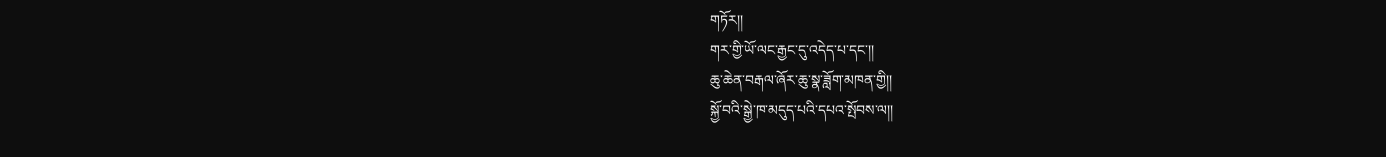གཏོར།།
གར་གྱི་ཡོ་ལང་རྒྱང་དུ་འདེད་པ་དང་།།
ཆུ་ཆེན་བརྒལ་ཞོར་ཆུ་སྣ་ཟློག་མཁན་གྱི།།
སྐྱོ་བའི་སྒྱེ་ཁ་མདུད་པའི་དཔའ་སྤོབས་ལ།།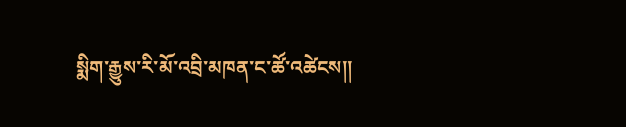སྨིག་རྒྱུས་རི་མོ་འབྲི་མཁན་ང་ཚོ་འཚེངས།།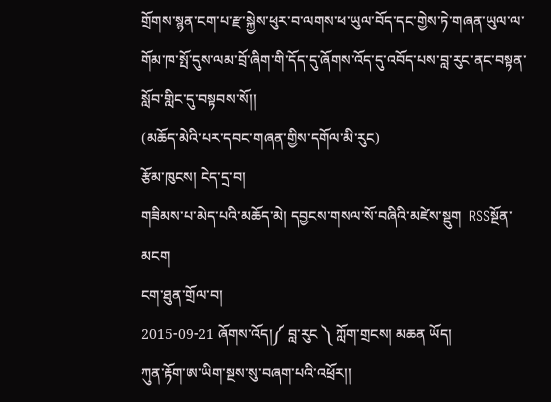གྲོགས་སྙན་ངག་པ་རྫ་སྐྱེས་ཕུར་བ་ལགས་ཕ་ཡུལ་བོད་དང་གྱེས་ཏེ་གཞན་ཡུལ་ལ་གོམ་ཁ་སྤོ་དུས་ལམ་བྲོ་ཞིག་གི་དོད་དུ་ཞོགས་འོད་དུ་འབོད་པས་བླ་རུང་ནང་བསྟན་སློབ་གླིང་དུ་བསྟབས་སོ།།
(མཆོད་མེའི་པར་དབང་གཞན་གྱིས་དགོལ་མི་རུང)
རྩོམ་ཁུངས། ངེད་དྲ་བ།
གཟིམས་པ་མེད་པའི་མཆོད་མེ། དབྱངས་གསལ་སོ་བཞིའི་མཛེས་སྡུག  RSSསྔོན་མངག
ངག་ཐུན་གྲོལ་བ།
2015-09-21 ཞོགས་འོད།༼ བླ་རུང ༽ ཀློག་གྲངས། མཆན ཡོད།
ཀུན་རྟོག་ཨ་ཡིག་སྔས་སུ་བཞག་པའི་འཕྲོར།།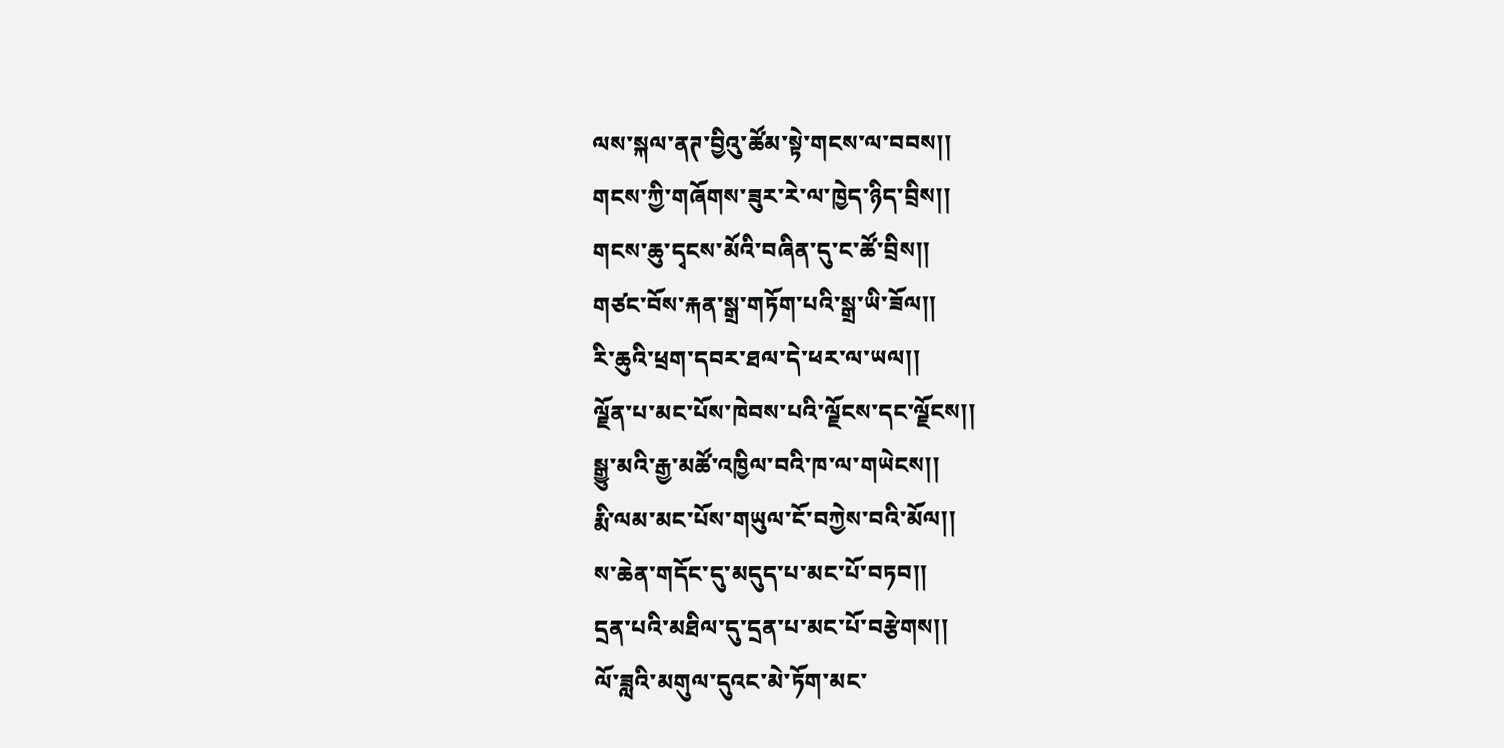ལས་སྐལ་ནཊ་བྱིའུ་ཚོམ་སྟེ་གངས་ལ་བབས།།
གངས་ཀྱི་གཞོགས་ཟུར་རེ་ལ་ཁྱེད་ཉིད་བྲིས།།
གངས་ཆུ་དྭངས་མོའི་བཞིན་དུ་ང་ཚོ་བྲིས།།
གཙང་བོས་རྐན་སྒྲ་གཏོག་པའི་སྒྲ་ཡི་ཟོལ།།
རི་ཆུའི་ཕྲག་དབར་ཐལ་དེ་ཕར་ལ་ཡལ།།
ལྗོན་པ་མང་པོས་ཁེབས་པའི་ལྗོངས་དང་ལྗོངས།།
སྒྱུ་མའི་རྒྱ་མཚོ་འཁྱིལ་བའི་ཁ་ལ་གཡེངས།།
རྨི་ལམ་མང་པོས་གཡུལ་ངོ་བཀྱེས་བའི་མོལ།།
ས་ཆེན་གདོང་དུ་མདུད་པ་མང་པོ་བཏབ།།
དྲན་པའི་མཐིལ་དུ་དྲན་པ་མང་པོ་བརྩེགས།།
ལོ་ཟླའི་མགུལ་དུའང་མེ་ཏོག་མང་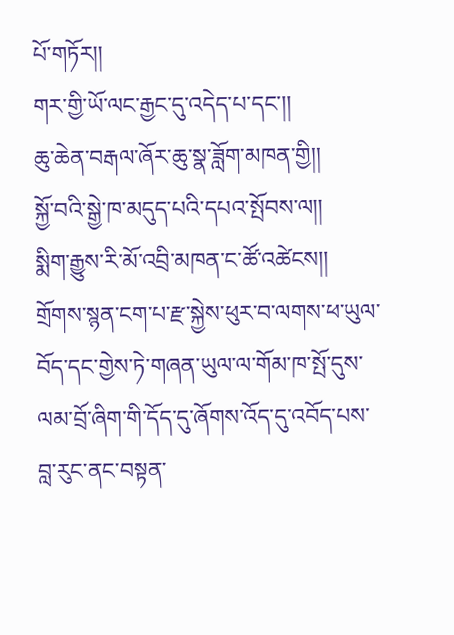པོ་གཏོར།།
གར་གྱི་ཡོ་ལང་རྒྱང་དུ་འདེད་པ་དང་།།
ཆུ་ཆེན་བརྒལ་ཞོར་ཆུ་སྣ་ཟློག་མཁན་གྱི།།
སྐྱོ་བའི་སྒྱེ་ཁ་མདུད་པའི་དཔའ་སྤོབས་ལ།།
སྨིག་རྒྱུས་རི་མོ་འབྲི་མཁན་ང་ཚོ་འཚེངས།།
གྲོགས་སྙན་ངག་པ་རྫ་སྐྱེས་ཕུར་བ་ལགས་ཕ་ཡུལ་བོད་དང་གྱེས་ཏེ་གཞན་ཡུལ་ལ་གོམ་ཁ་སྤོ་དུས་ལམ་བྲོ་ཞིག་གི་དོད་དུ་ཞོགས་འོད་དུ་འབོད་པས་བླ་རུང་ནང་བསྟན་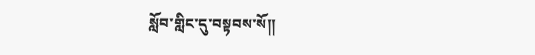སློབ་གླིང་དུ་བསྟབས་སོ།།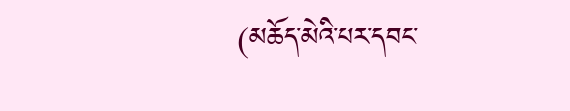(མཆོད་མེའི་པར་དབང་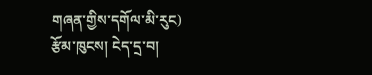གཞན་གྱིས་དགོལ་མི་རུང)
རྩོམ་ཁུངས། ངེད་དྲ་བ།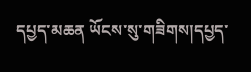དཔྱད་མཆན ཡོངས་སུ་གཟིགས།དཔྱད་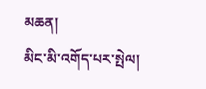མཆན།
མིང་མི་འགོད་པར་སྤེལ།